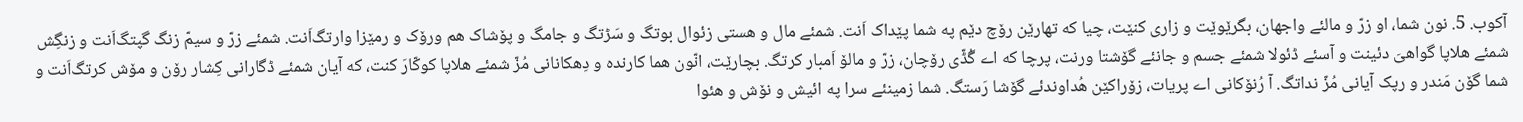آکوب. 5. نون شما، او زرّ و مالئے واجهان، بگرێوێت و زاری کنێت، چیا که تهارێن رۆچ دێم په شما پێداک اَنت. شمئے مال و هستی زئوال بوتگ و سَڑتگ و جامگ و پۆشاک هم ورۆک و رمێزا وارتگ‌اَنت. شمئے زرّ و سیمّ زنگ گپتگ‌اَنت و زنگِش شمئے هلاپا گواهیَ دئینت و آسئے ڈئولا شمئے جسم و جانئے گۆشتا ورنت، پرچا که اے گُڈّی رۆچان، زرّ و مالۆ اَمبار کرتگ. بچارێت، انّون هما کارنده و دِهکانانی مُزّ شمئے هلاپا کوکّارَ کنت، که آیان شمئے ڈگارانی کِشار رۆن و مۆش کرتگ‌اَنت و شما گۆن مَندر و رپک آیانی مُزّ نداتگ. آ رُنۆکانی اے پریات، زۆراکێن هُداوندئے گۆشا رَستگ. شما زمینئے سرا په ائیش و نۆش و هئوا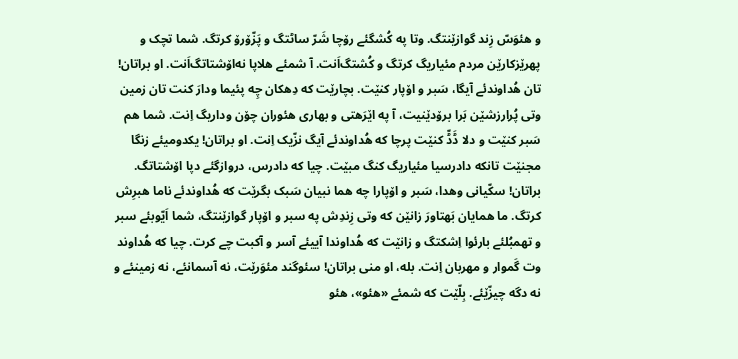و هئوَسّ زِند گوازێنتگ. وتا په کُشگئے رۆچا شَرّ ساٹتگ و پَزّۆرۆ کرتگ. شما تچک و پهرێزکارێن مردم مئیاریگ کرتگ و کُشتگ‌اَنت. آ شمئے هلاپا نه‌اۆشتاتگ‌اَنت. او براتان! تان هُداوندئے آیگا، سَبر و اۆپار کنێت. بچارێت که دِهکان چِه پئیما ودارَ کنت تان زمین وتی پُرارزشێن بَرا برۆدێنیت، آ په اێرَهتی و بهاری هئوران چۆن وداریگ اِنت. شما هم سَبر کنێت و دلا ڈَڈّ کنێت پرچا که هُداوندئے آیگ نزّیک اِنت. او براتان! یکدومیئے زنگا مجنێت تانکه دادرسیا مئیاریگ کنگ مبێت. چیا که دادرس، دروازگئے دپا اۆشتاتگ. براتان! سکّیانی وهدا، سَبر و اۆپارا چه هما نبیان سَبک بگرێت که هُداوندئے ناما هبرِش کرتگ. ما همایان بَهتاورَ زانێن که وتی زِندِش په سبر و اۆپار گوازێنتگ، شما اَیّوبئے سبر و تهمبُلئے بارئوا اِشکتگ و زانێت که هُداوندا آییئے آسر و آکبت چے کرت. چیا که هُداوند وت گَموار و مهربان اِنت. بله، او منی براتان! سئوگند مئوَرێت، نه آسمانئے، نه زمینئے و نه دگه چیزّێئے. بِلّێت که شمئے «هئو»، هئو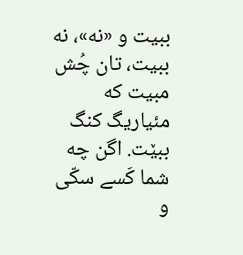ببیت و «نه»، نه ببیت، تان چُش مبیت که مئیاریگ کنگ ببێت. اگن چه شما کَسے سکّی و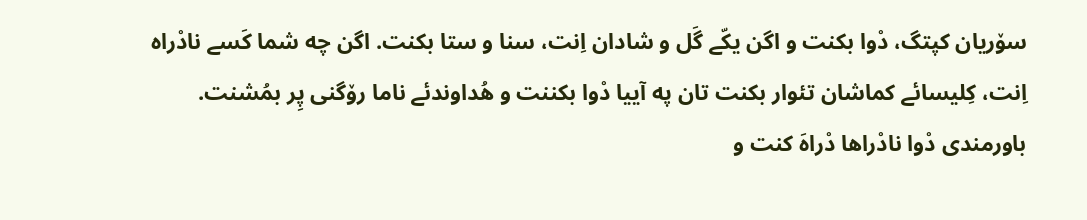سۆریان کپتگ، دْوا بکنت و اگن یکّے گَل و شادان اِنت، سنا و ستا بکنت. اگن چه شما کَسے نادْراه اِنت، کِلیسائے کماشان تئوار بکنت تان په آییا دْوا بکننت و هُداوندئے ناما رۆگنی پِر بمُشنت. باورمندی دْوا نادْراها دْراهَ کنت و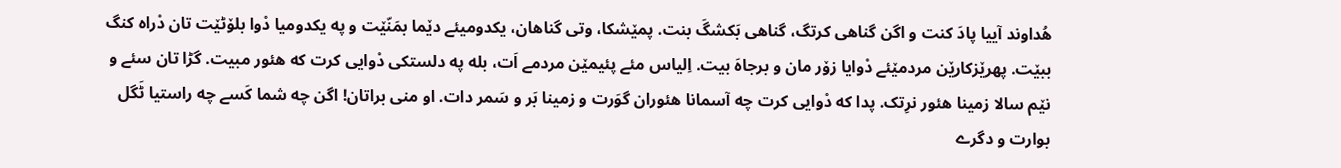هُداوند آییا پادَ کنت و اگن گناهی کرتگ، گناهی بَکشگَ بنت. پمێشکا، وتی گناهان، یکدومیئے دێما بمَنّێت و په یکدومیا دْوا بلۆٹێت تان دْراه کنگ ببێت. پهرێزکارێن مردمێئے دْوایا زۆر مان و برجاهَ بیت. اِلیاس مئے پئیمێن مردمے اَت، بله په دلستکی دْوایی کرت که هئور مبیت. گڑا تان سئے و نێم سالا زمینا هئور نرِتک. پدا که دْوایی کرت چه آسمانا هئوران گوَرت و زمینا بَر و سَمر دات. او منی براتان! اگن چه شما کَسے چه راستیا ٹَگل بوارت و دگرے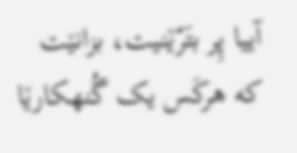آییا پِر بتَرّێنیت، بزانێت که هرکَس یک گُنهکارێا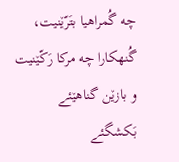چه گُمراهیا بتَرّێنیت، گُنهکارا چه مرکا رَکّێنیت و بازێن گناهێئے بَکشگئے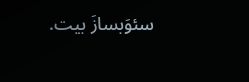سئوَبسازَ بیت.